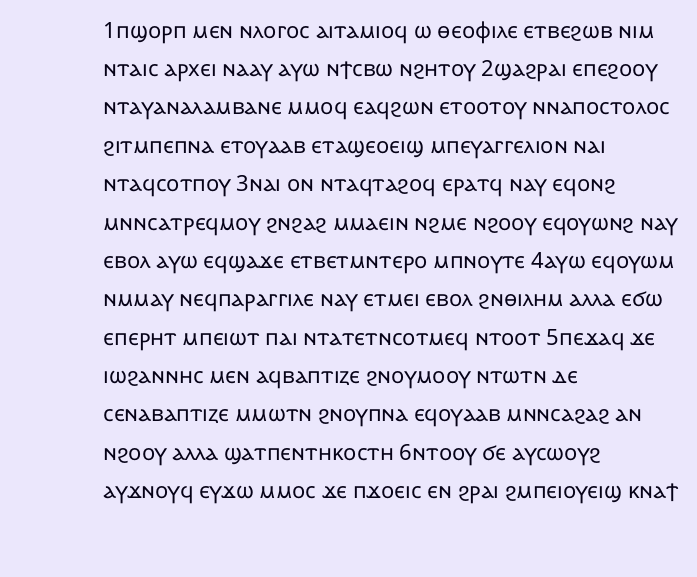1ⲡϣⲟⲣⲡ ⲙⲉⲛ ⲛⲗⲟⲅⲟⲥ ⲁⲓⲧⲁⲙⲓⲟϥ ⲱ ⲑⲉⲟⲫⲓⲗⲉ ⲉⲧⲃⲉϩⲱⲃ ⲛⲓⲙ ⲛⲧⲁⲓⲥ ⲁⲣⲭⲉⲓ ⲛⲁⲁⲩ ⲁⲩⲱ ⲛϯⲥⲃⲱ ⲛϩⲏⲧⲟⲩ 2ϣⲁϩⲣⲁⲓ ⲉⲡⲉϩⲟⲟⲩ ⲛⲧⲁⲩⲁⲛⲁⲗⲁⲙⲃⲁⲛⲉ ⲙⲙⲟϥ ⲉⲁϥϩⲱⲛ ⲉⲧⲟⲟⲧⲟⲩ ⲛⲛⲁⲡⲟⲥⲧⲟⲗⲟⲥ ϩⲓⲧⲙⲡⲉⲡⲛⲁ ⲉⲧⲟⲩⲁⲁⲃ ⲉⲧⲁϣⲉⲟⲉⲓϣ ⲙⲡⲉⲩⲁⲅⲅⲉⲗⲓⲟⲛ ⲛⲁⲓ ⲛⲧⲁϥⲥⲟⲧⲡⲟⲩ 3ⲛⲁⲓ ⲟⲛ ⲛⲧⲁϥⲧⲁϩⲟϥ ⲉⲣⲁⲧϥ ⲛⲁⲩ ⲉϥⲟⲛϩ ⲙⲛⲛⲥⲁⲧⲣⲉϥⲙⲟⲩ ϩⲛϩⲁϩ ⲙⲙⲁⲉⲓⲛ ⲛϩⲙⲉ ⲛϩⲟⲟⲩ ⲉϥⲟⲩⲱⲛϩ ⲛⲁⲩ ⲉⲃⲟⲗ ⲁⲩⲱ ⲉϥϣⲁϫⲉ ⲉⲧⲃⲉⲧⲙⲛⲧⲉⲣⲟ ⲙⲡⲛⲟⲩⲧⲉ 4ⲁⲩⲱ ⲉϥⲟⲩⲱⲙ ⲛⲙⲙⲁⲩ ⲛⲉϥⲡⲁⲣⲁⲅⲅⲓⲗⲉ ⲛⲁⲩ ⲉⲧⲙⲉⲓ ⲉⲃⲟⲗ ϩⲛⲑⲓⲗⲏⲙ ⲁⲗⲗⲁ ⲉϭⲱ ⲉⲡⲉⲣⲏⲧ ⲙⲡⲉⲓⲱⲧ ⲡⲁⲓ ⲛⲧⲁⲧⲉⲧⲛⲥⲟⲧⲙⲉϥ ⲛⲧⲟⲟⲧ 5ⲡⲉϫⲁϥ ϫⲉ ⲓⲱϩⲁⲛⲛⲏⲥ ⲙⲉⲛ ⲁϥⲃⲁⲡⲧⲓⲍⲉ ϩⲛⲟⲩⲙⲟⲟⲩ ⲛⲧⲱⲧⲛ ⲇⲉ ⲥⲉⲛⲁⲃⲁⲡⲧⲓⲍⲉ ⲙⲙⲱⲧⲛ ϩⲛⲟⲩⲡⲛⲁ ⲉϥⲟⲩⲁⲁⲃ ⲙⲛⲛⲥⲁϩⲁϩ ⲁⲛ ⲛϩⲟⲟⲩ ⲁⲗⲗⲁ ϣⲁⲧⲡⲉⲛⲧⲏⲕⲟⲥⲧⲏ 6ⲛⲧⲟⲟⲩ ϭⲉ ⲁⲩⲥⲱⲟⲩϩ ⲁⲩϫⲛⲟⲩϥ ⲉⲩϫⲱ ⲙⲙⲟⲥ ϫⲉ ⲡϫⲟⲉⲓⲥ ⲉⲛ ϩⲣⲁⲓ ϩⲙⲡⲉⲓⲟⲩⲉⲓϣ ⲕⲛⲁϯ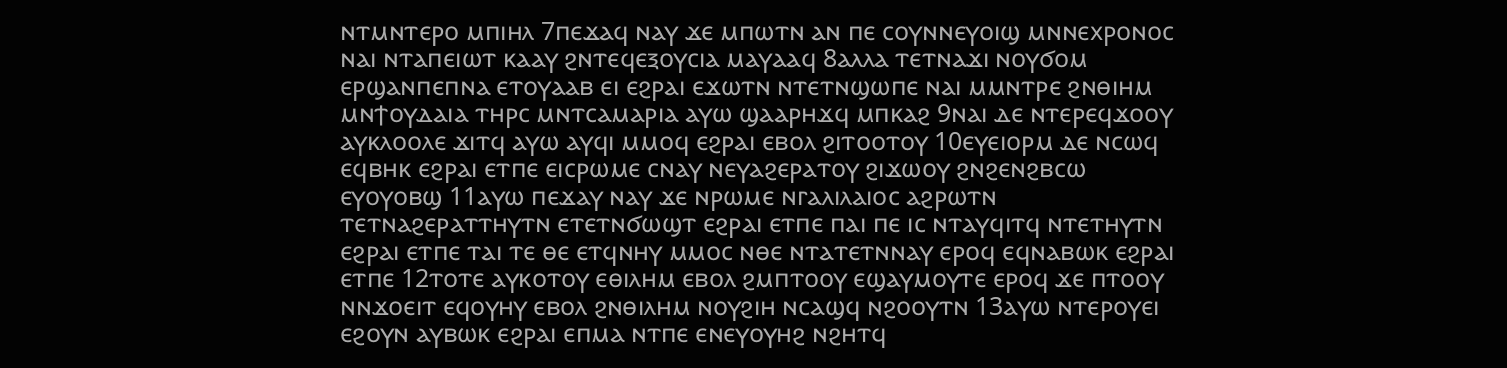ⲛⲧⲙⲛⲧⲉⲣⲟ ⲙⲡⲓⲏⲗ 7ⲡⲉϫⲁϥ ⲛⲁⲩ ϫⲉ ⲙⲡⲱⲧⲛ ⲁⲛ ⲡⲉ ⲥⲟⲩⲛⲛⲉⲩⲟⲓϣ ⲙⲛⲛⲉⲭⲣⲟⲛⲟⲥ ⲛⲁⲓ ⲛⲧⲁⲡⲉⲓⲱⲧ ⲕⲁⲁⲩ ϩⲛⲧⲉϥⲉⲝⲟⲩⲥⲓⲁ ⲙⲁⲩⲁⲁϥ 8ⲁⲗⲗⲁ ⲧⲉⲧⲛⲁϫⲓ ⲛⲟⲩϭⲟⲙ ⲉⲣϣⲁⲛⲡⲉⲡⲛⲁ ⲉⲧⲟⲩⲁⲁⲃ ⲉⲓ ⲉϩⲣⲁⲓ ⲉϫⲱⲧⲛ ⲛⲧⲉⲧⲛϣⲱⲡⲉ ⲛⲁⲓ ⲙⲙⲛⲧⲣⲉ ϩⲛⲑⲓⲏⲙ ⲙⲛϯⲟⲩⲇⲁⲓⲁ ⲧⲏⲣⲥ ⲙⲛⲧⲥⲁⲙⲁⲣⲓⲁ ⲁⲩⲱ ϣⲁⲁⲣⲏϫϥ ⲙⲡⲕⲁϩ 9ⲛⲁⲓ ⲇⲉ ⲛⲧⲉⲣⲉϥϫⲟⲟⲩ ⲁⲩⲕⲗⲟⲟⲗⲉ ϫⲓⲧϥ ⲁⲩⲱ ⲁⲩϥⲓ ⲙⲙⲟϥ ⲉϩⲣⲁⲓ ⲉⲃⲟⲗ ϩⲓⲧⲟⲟⲧⲟⲩ 10ⲉⲩⲉⲓⲟⲣⲙ ⲇⲉ ⲛⲥⲱϥ ⲉϥⲃⲏⲕ ⲉϩⲣⲁⲓ ⲉⲧⲡⲉ ⲉⲓⲥⲣⲱⲙⲉ ⲥⲛⲁⲩ ⲛⲉⲩⲁϩⲉⲣⲁⲧⲟⲩ ϩⲓϫⲱⲟⲩ ϩⲛϩⲉⲛϩⲃⲥⲱ ⲉⲩⲟⲩⲟⲃϣ 11ⲁⲩⲱ ⲡⲉϫⲁⲩ ⲛⲁⲩ ϫⲉ ⲛⲣⲱⲙⲉ ⲛⲅⲁⲗⲓⲗⲁⲓⲟⲥ ⲁϩⲣⲱⲧⲛ ⲧⲉⲧⲛⲁϩⲉⲣⲁⲧⲧⲏⲩⲧⲛ ⲉⲧⲉⲧⲛϭⲱϣⲧ ⲉϩⲣⲁⲓ ⲉⲧⲡⲉ ⲡⲁⲓ ⲡⲉ ⲓⲥ ⲛⲧⲁⲩϥⲓⲧϥ ⲛⲧⲉⲧⲏⲩⲧⲛ ⲉϩⲣⲁⲓ ⲉⲧⲡⲉ ⲧⲁⲓ ⲧⲉ ⲑⲉ ⲉⲧϥⲛⲏⲩ ⲙⲙⲟⲥ ⲛⲑⲉ ⲛⲧⲁⲧⲉⲧⲛⲛⲁⲩ ⲉⲣⲟϥ ⲉϥⲛⲁⲃⲱⲕ ⲉϩⲣⲁⲓ ⲉⲧⲡⲉ 12ⲧⲟⲧⲉ ⲁⲩⲕⲟⲧⲟⲩ ⲉⲑⲓⲗⲏⲙ ⲉⲃⲟⲗ ϩⲙⲡⲧⲟⲟⲩ ⲉϣⲁⲩⲙⲟⲩⲧⲉ ⲉⲣⲟϥ ϫⲉ ⲡⲧⲟⲟⲩ ⲛⲛϫⲟⲉⲓⲧ ⲉϥⲟⲩⲏⲩ ⲉⲃⲟⲗ ϩⲛⲑⲓⲗⲏⲙ ⲛⲟⲩϩⲓⲏ ⲛⲥⲁϣϥ ⲛϩⲟⲟⲩⲧⲛ 13ⲁⲩⲱ ⲛⲧⲉⲣⲟⲩⲉⲓ ⲉϩⲟⲩⲛ ⲁⲩⲃⲱⲕ ⲉϩⲣⲁⲓ ⲉⲡⲙⲁ ⲛⲧⲡⲉ ⲉⲛⲉⲩⲟⲩⲏϩ ⲛϩⲏⲧϥ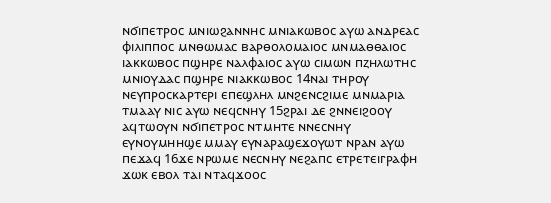ⲛϭⲓⲡⲉⲧⲣⲟⲥ ⲙⲛⲓⲱϩⲁⲛⲛⲏⲥ ⲙⲛⲓⲁⲕⲱⲃⲟⲥ ⲁⲩⲱ ⲁⲛⲇⲣⲉⲁⲥ ⲫⲓⲗⲓⲡⲡⲟⲥ ⲙⲛⲑⲱⲙⲁⲥ ⲃⲁⲣⲑⲟⲗⲟⲙⲁⲓⲟⲥ ⲙⲛⲙⲁⲑⲑⲁⲓⲟⲥ ⲓⲁⲕⲕⲱⲃⲟⲥ ⲡϣⲏⲣⲉ ⲛⲁⲗⲫⲁⲓⲟⲥ ⲁⲩⲱ ⲥⲓⲙⲱⲛ ⲡⲍⲏⲗⲱⲧⲏⲥ ⲙⲛⲓⲟⲩⲇⲁⲥ ⲡϣⲏⲣⲉ ⲛⲓⲁⲕⲕⲱⲃⲟⲥ 14ⲛⲁⲓ ⲧⲏⲣⲟⲩ ⲛⲉⲩⲡⲣⲟⲥⲕⲁⲣⲧⲉⲣⲓ ⲉⲡⲉϣⲗⲏⲗ ⲙⲛϩⲉⲛⲥϩⲓⲙⲉ ⲙⲛⲙⲁⲣⲓⲁ ⲧⲙⲁⲁⲩ ⲛⲓⲥ ⲁⲩⲱ ⲛⲉϥⲥⲛⲏⲩ 15ϩⲣⲁⲓ ⲇⲉ ϩⲛⲛⲉⲓϩⲟⲟⲩ ⲁϥⲧⲱⲟⲩⲛ ⲛϭⲓⲡⲉⲧⲣⲟⲥ ⲛⲧⲙⲏⲧⲉ ⲛⲛⲉⲥⲛⲏⲩ ⲉⲩⲛⲟⲩⲙⲏⲏϣⲉ ⲙⲙⲁⲩ ⲉⲩⲛⲁⲣⲁϣⲉϫⲟⲩⲱⲧ ⲛⲣⲁⲛ ⲁⲩⲱ ⲡⲉϫⲁϥ 16ϫⲉ ⲛⲣⲱⲙⲉ ⲛⲉⲥⲛⲏⲩ ⲛⲉϩⲁⲡⲥ ⲉⲧⲣⲉⲧⲉⲓⲅⲣⲁⲫⲏ ϫⲱⲕ ⲉⲃⲟⲗ ⲧⲁⲓ ⲛⲧⲁϥϫⲟⲟⲥ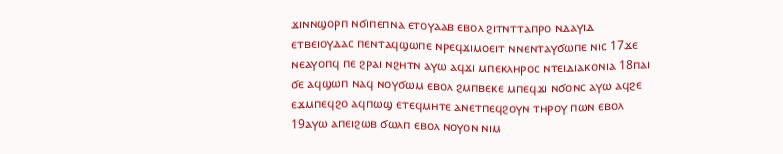ϫⲓⲛⲛϣⲟⲣⲡ ⲛϭⲓⲡⲉⲡⲛⲁ ⲉⲧⲟⲩⲁⲁⲃ ⲉⲃⲟⲗ ϩⲓⲧⲛⲧⲧⲁⲡⲣⲟ ⲛⲇⲁⲩⲓⲇ ⲉⲧⲃⲉⲓⲟⲩⲇⲁⲥ ⲡⲉⲛⲧⲁϥϣⲱⲡⲉ ⲛⲣⲉϥϫⲓⲙⲟⲉⲓⲧ ⲛⲛⲉⲛⲧⲁⲩϭⲱⲡⲉ ⲛⲓⲥ 17ϫⲉ ⲛⲉⲁⲩⲟⲡϥ ⲡⲉ ϩⲣⲁⲓ ⲛϩⲏⲧⲛ ⲁⲩⲱ ⲁϥϫⲓ ⲙⲡⲉⲕⲗⲏⲣⲟⲥ ⲛⲧⲉⲓⲇⲓⲁⲕⲟⲛⲓⲁ 18ⲡⲁⲓ ϭⲉ ⲁϥϣⲱⲡ ⲛⲁϥ ⲛⲟⲩϭⲱⲙ ⲉⲃⲟⲗ ϩⲙⲡⲃⲉⲕⲉ ⲙⲡⲉϥϫⲓ ⲛϭⲟⲛⲥ ⲁⲩⲱ ⲁϥϩⲉ ⲉϫⲙⲡⲉϥϩⲟ ⲁϥⲡⲱϣ ⲉⲧⲉϥⲙⲏⲧⲉ ⲁⲛⲉⲧⲡⲉϥϩⲟⲩⲛ ⲧⲏⲣⲟⲩ ⲡⲱⲛ ⲉⲃⲟⲗ 19ⲁⲩⲱ ⲁⲡⲉⲓϩⲱⲃ ϭⲱⲗⲡ ⲉⲃⲟⲗ ⲛⲟⲩⲟⲛ ⲛⲓⲙ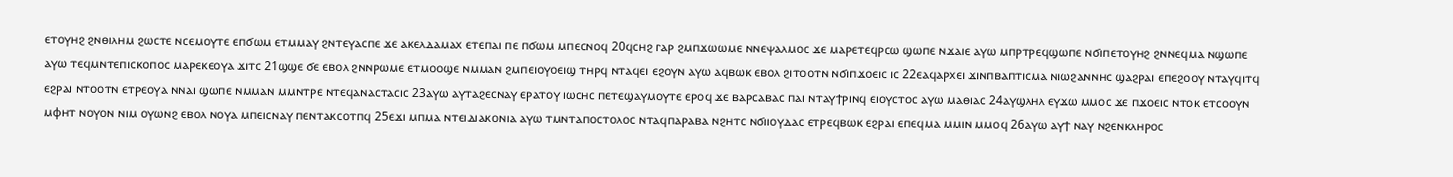ⲉⲧⲟⲩⲏϩ ϩⲛⲑⲓⲗⲏⲙ ϩⲱⲥⲧⲉ ⲛⲥⲉⲙⲟⲩⲧⲉ ⲉⲡϭⲱⲙ ⲉⲧⲙⲙⲁⲩ ϩⲛⲧⲉⲩⲁⲥⲡⲉ ϫⲉ ⲁⲕⲉⲗⲇⲁⲙⲁⲭ ⲉⲧⲉⲡⲁⲓ ⲡⲉ ⲡϭⲱⲙ ⲙⲡⲉⲥⲛⲟϥ 20ϥⲥⲏϩ ⲅⲁⲣ ϩⲙⲡϫⲱⲱⲙⲉ ⲛⲛⲉⲯⲁⲗⲙⲟⲥ ϫⲉ ⲙⲁⲣⲉⲧⲉϥⲣⲥⲱ ϣⲱⲡⲉ ⲛϫⲁⲓⲉ ⲁⲩⲱ ⲙⲡⲣⲧⲣⲉϥϣⲱⲡⲉ ⲛϭⲓⲡⲉⲧⲟⲩⲏϩ ϩⲛⲛⲉϥⲙⲁ ⲛϣⲱⲡⲉ ⲁⲩⲱ ⲧⲉϥⲙⲛⲧⲉⲡⲓⲥⲕⲟⲡⲟⲥ ⲙⲁⲣⲉⲕⲉⲟⲩⲁ ϫⲓⲧⲥ 21ϣϣⲉ ϭⲉ ⲉⲃⲟⲗ ϩⲛⲛⲣⲱⲙⲉ ⲉⲧⲙⲟⲟϣⲉ ⲛⲙⲙⲁⲛ ϩⲙⲡⲉⲓⲟⲩⲟⲉⲓϣ ⲧⲏⲣϥ ⲛⲧⲁϥⲉⲓ ⲉϩⲟⲩⲛ ⲁⲩⲱ ⲁϥⲃⲱⲕ ⲉⲃⲟⲗ ϩⲓⲧⲟⲟⲧⲛ ⲛϭⲓⲡϫⲟⲉⲓⲥ ⲓⲥ 22ⲉⲁϥⲁⲣⲭⲉⲓ ϫⲓⲛⲡⲃⲁⲡⲧⲓⲥⲙⲁ ⲛⲓⲱϩⲁⲛⲛⲏⲥ ϣⲁϩⲣⲁⲓ ⲉⲡⲉϩⲟⲟⲩ ⲛⲧⲁⲩϥⲓⲧϥ ⲉϩⲣⲁⲓ ⲛⲧⲟⲟⲧⲛ ⲉⲧⲣⲉⲟⲩⲁ ⲛⲛⲁⲓ ϣⲱⲡⲉ ⲛⲙⲙⲁⲛ ⲙⲙⲛⲧⲣⲉ ⲛⲧⲉϥⲁⲛⲁⲥⲧⲁⲥⲓⲥ 23ⲁⲩⲱ ⲁⲩⲧⲁϩⲉⲥⲛⲁⲩ ⲉⲣⲁⲧⲟⲩ ⲓⲱⲥⲏⲥ ⲡⲉⲧⲉϣⲁⲩⲙⲟⲩⲧⲉ ⲉⲣⲟϥ ϫⲉ ⲃⲁⲣⲥⲁⲃⲁⲥ ⲡⲁⲓ ⲛⲧⲁⲩϯⲣⲓⲛϥ ⲉⲓⲟⲩⲥⲧⲟⲥ ⲁⲩⲱ ⲙⲁⲑⲓⲁⲥ 24ⲁⲩϣⲗⲏⲗ ⲉⲩϫⲱ ⲙⲙⲟⲥ ϫⲉ ⲡϫⲟⲉⲓⲥ ⲛⲧⲟⲕ ⲉⲧⲥⲟⲟⲩⲛ ⲙⲫⲏⲧ ⲛⲟⲩⲟⲛ ⲛⲓⲙ ⲟⲩⲱⲛϩ ⲉⲃⲟⲗ ⲛⲟⲩⲁ ⲙⲡⲉⲓⲥⲛⲁⲩ ⲡⲉⲛⲧⲁⲕⲥⲟⲧⲡϥ 25ⲉϫⲓ ⲙⲡⲙⲁ ⲛⲧⲉⲓⲇⲓⲁⲕⲟⲛⲓⲁ ⲁⲩⲱ ⲧⲙⲛⲧⲁⲡⲟⲥⲧⲟⲗⲟⲥ ⲛⲧⲁϥⲡⲁⲣⲁⲃⲁ ⲛϩⲏⲧⲥ ⲛϭⲓⲓⲟⲩⲇⲁⲥ ⲉⲧⲣⲉϥⲃⲱⲕ ⲉϩⲣⲁⲓ ⲉⲡⲉϥⲙⲁ ⲙⲙⲓⲛ ⲙⲙⲟϥ 26ⲁⲩⲱ ⲁⲩϯ ⲛⲁⲩ ⲛϩⲉⲛⲕⲗⲏⲣⲟⲥ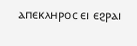ⲁⲡⲉⲕⲗⲏⲣⲟⲥ ⲉⲓ ⲉϩⲣⲁⲓ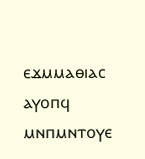ⲉϫⲙⲙⲁⲑⲓⲁⲥ ⲁⲩⲟⲡϥ ⲙⲛⲡⲙⲛⲧⲟⲩⲉ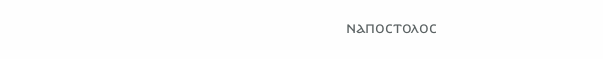ⲛⲁⲡⲟⲥⲧⲟⲗⲟⲥ